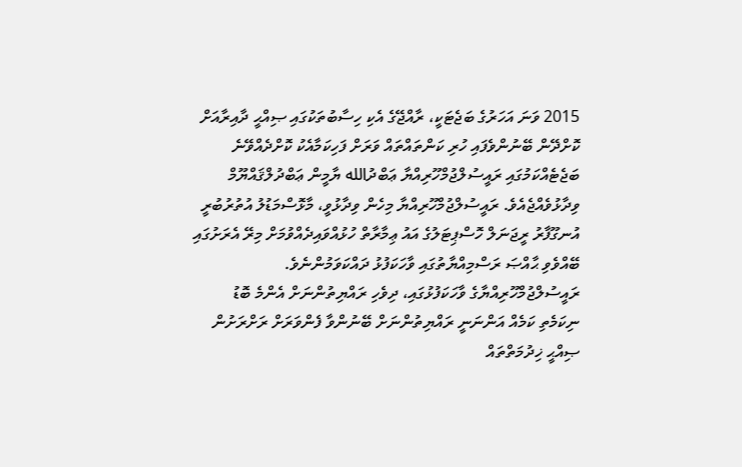2015 ވަނަ އަހަރުގެ ބަޖެޓަކީ، ރާއްޖޭގެ އެކި ހިސާބުތަކުގައި ޞިއްޙީ ދާއިރާއަށް ކޮށްދޭން ބޭނުންވެފައި ހުރި ކަންތައްތައް ވަރަށް ފަހިކަމާއެކު ކޮށްދެއްވޭނެ ބަޖެޓެއްކަމުގައި ރައީސުލްޖުމްހޫރިއްޔާ ޢަބްދުالله ޔާމީން ޢަބްދުލްޤައްޔޫމް ވިދާޅުވެއްޖެއެވެ. ރައީސުލްޖުމްހޫރިއްޔާ މިހެން ވިދާޅުވީ، މާޅޮސްމަޑުލު އުތުރުބުރީ އުނގޫފާރު ރީޖަނަލް ހޮސްޕިޓަލުގެ އައު ޢިމާރާތް ހުޅުއްވައިދެއްވުމަށް މިރޭ އެރަށުގައި ބޭއްވެވި ޙާއްޞަ ރަސްމިއްޔާތުގައި ވާހަކަފުޅު ދައްކަވަމުންނެވެ.
ރައީސުލްޖުމްހޫރިއްޔާގެ ވާހަކަފުޅުގައި، ދިވެހި ރައްޔިތުންނަށް އެންމެ ބޮޑު ނިކަމެތި ކަމެއް އަންނަނީ ރައްޔިތުންނަށް ބޭނުންވާ ފެންވަރަށް ރަށްރަށުން ޞިއްޙީ ޚިދުމަތްތައް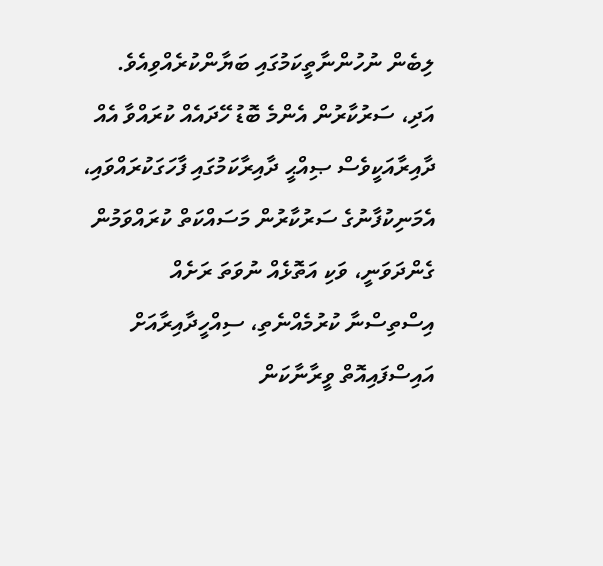ލިބެން ނުހުންނާތީކަމުގައި ބަޔާންކުރެއްވިއެވެ. އަދި، ސަރުކާރުން އެންމެ ބޮޑު ހޭދައެއް ކުރައްވާ އެއް ދާއިރާއަކީވެސް ޞިއްޙީ ދާއިރާކަމުގައި ފާހަގަކުރައްވައި، އެމަނިކުފާނުގެ ސަރުކާރުން މަސައްކަތް ކުރައްވަމުން ގެންދަވަނީ، ވަކި އަތޮޅެއް ނުވަތަ ރަށެއް އިސްތިސްނާ ކުރުމެއްނެތި، ސިއްހީދާއިރާއަށް އައިސްފައިއޮތް ވީރާނާކަން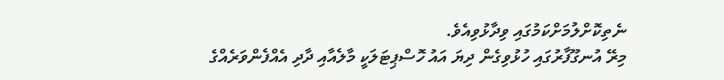ނެތިކޮށްލުމަށްކަމުގައި ވިދާޅުވިއެވެ.
މިރޭ އުނގޫފާރުގައި ހުޅުވިގެން ދިޔަ އައު ހޮސްޕިޓަލަކީ މާލެއާއި ދާދި އެއްފެންވަރެއްގެ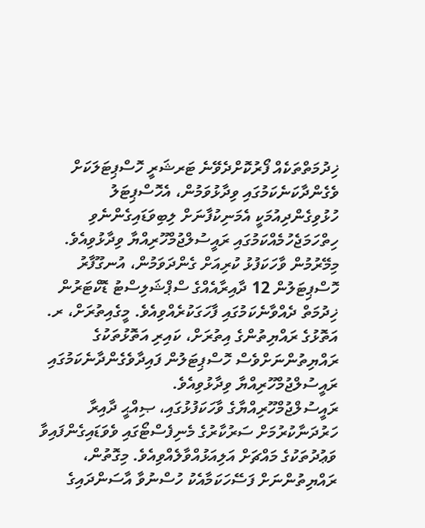ޚިދުމަތްތަކެއް ފޯރުކޮށްދެވޭނެ ޓަރޝަރީ ހޮސްޕިޓަލަކަށް ވެގެންދާކަނެކަމުގައި ވިދާޅުވަމުން، އެހޮސްޕިޓަލު ހުޅުވިގެންދިއުމަކީ އެމަނިކުފާނަށް ލިބިވަޑައިގެންނެވި ހިތްހަމަޖެހުމެއްކަމުގައި ރައީސުލްޖުމްހޫރިއްޔާ ވިދާޅުވިއެވެ. މިމޭރުމުން ވާހަކަފުޅު ކުރިއަށް ގެންދަވަމުން، އުނގޫފާރު ހޮސްޕިޓަލުން 12 ދާއިރާއެއްގެ ސްޕްޝަލިސްޓު ޑޮކްޓަރުން ޚިދުމަތް ދެއްވާނެކަމުގައި ފާހަގަކުރެއްވިއެވެ. މީގެއިތުރަށް، ރ. އަތޮޅުގެ ރައްޔިތުންގެ އިތުރަށް، ކައިރި އަތޮޅުތަކުގެ ރައްޔިތުންނަށްވެސް ހޮސްޕިޓަލުން ފައިދާވެގެންދާނެކަމުގައި ރައީސުލްޖުމްހޫރިއްޔާ ވިދާޅުވިއެވެ.
ރައީސުލްޖުމްހޫރިއްޔާގެ ވާހަކަފުޅުގައި، ޞިއްޙީ ދާއިރާ ހަރުދަނާކުރުމަށް ސަރުކާރުގެ މެނިފެސްޓޯގައި ވެވަޑައިގެންފައިވާ ވަޢުދުތަކުގެ މައްޗަށް އަލިއަޅުއްވާލެއްވިއެވެ. މިގޮތުން، ރައްޔިތުންނަށް ފަސޭހަކަމާއެކު ހުސްނުވާ އާސަންދައިގެ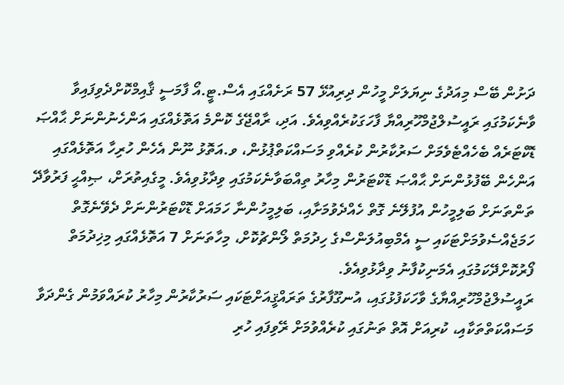ދަށުން ބޭސް މިއަދުގެ ނިޔަލަށް މީހުން ދިރިއުޅޭ 57 ރަށެއްގައި އެސް.ޓީ.އޯ ފާމަސީ ޤާއިމްކޮށްދެވިފައިވާ ވާނެކަމުގައި ރައީސުލްޖުމްހޫރިއްޔާ ފާހަގަކުރެއްވިއެވެ. އަދި، ރާއްޖޭގެ ކޮންމެ އަތޮޅެއްގައި އަންހެނުންނަށް ޙާއްޞަ ޑޮކްޓަރެއް ބެހެއްޓެވެމަށް ސަރުކާރުން ކުރެއްވި މަސައްކަތްޕުޅުން، ވ.އަތޮޅު ނޫން އެހެން ހުރިހާ އަތޮޅެއްގައި އަންހެން ބޭފުޅުންނަށް ޙާއްޞަ ޑޮކްޓަރުން މިހާރު ތިއްބަވާނެކަމުގައި ވިދާޅުވިއެވެ. މީގެއިތުރަށް، ޞިއްޙީ ފަރުވާދޭ ތަންތަނަށް ބަލިމީހުން އުފުލޭނެ ގޮތް ހެއްދެވުމަށާއި، ބަލިމީހުންނާ ހަމައަށް ޑޮކްޓަރުންނަށް ދެވޭނެގޮތް ހަމަޖެއްސެވުމަށްޓަކައި ސީ އެމްބިއުލަންސްގެ ހިދުމަތް ލޯންޗުކޮށް، މިހާތަނަށް 7 އަތޮޅެއްގައި މިޚިދުމަތް ފޯރުކޮށްދޭކަމުގައި އެމަނިކުފާނު ވިދާޅުވިއެވެ.
ރައީސުލްޖުމްހޫރިއްޔާގެ ވާހަކަފުޅުގައި، އުނގޫފާރުގެ ތަރައްޤީއަށްޓަކައި ސަރުކާރުން މިހާރު ކުރައްވަމުން ގެންދަވާ މަސައްކަތްތަކާއި، ކުރިއަށް އޮތް ތަނުގައި ކުރެއްވުމަށް ރޭވިފައި ހުރި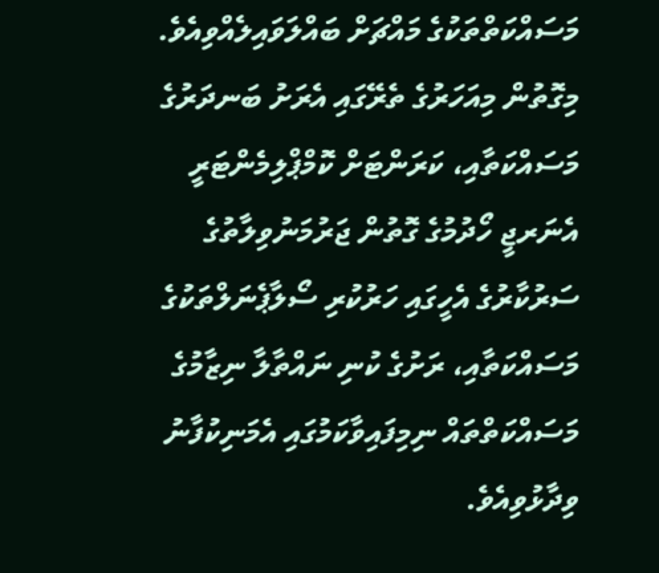މަސައްކަތްތަކުގެ މައްޗަށް ބައްލަވައިލެއްވިއެވެ. މިގޮތުން މިއަހަރުގެ ތެރޭގައި އެރަށު ބަނދަރުގެ މަސައްކަތާއި، ކަރަންޓަށް ކޮމްޕްލިމެންޓަރީ އެނަރޖީ ހޯދުމުގެ ގޮތުން ޖަރުމަނުވިލާތުގެ ސަރުކާރުގެ އެހީގައި ހަރުކުރި ސޯލާޕެނަލްތަކުގެ މަސައްކަތާއި، ރަށުގެ ކުނި ނައްތާލާ ނިޒާމުގެ މަސައްކަތްތައް ނިމިފައިވާކަމުގައި އެމަނިކުފާނު ވިދާޅުވިއެވެ.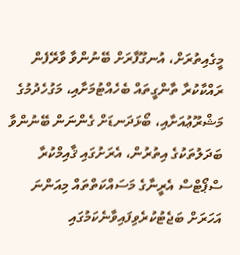މީގެއިތުރަށް، އުނގޫފާރަށް ބޭނުންވާ ވާރޭފެން ރައްކާކުރާ ތާންގީތައް ބެހެއްޓުމަށާއި، މަގުހެދުމުގެ މަޝްރޫޢުއަށާއި، ބޯޅަދަނޑަށް ގެންނަން ބޭނުންވާ ބަދަލުތަކުގެ އިތުރުން، އެރަށުގައި ޤާއިމްކުރާ ސްޕޯޓްސް އެރީނާގެ މަސައްކަތްތައް މިއަންނަ އަހަރަށް ބަޖެޓުކުރެވިފައިވާނެކަމުގައި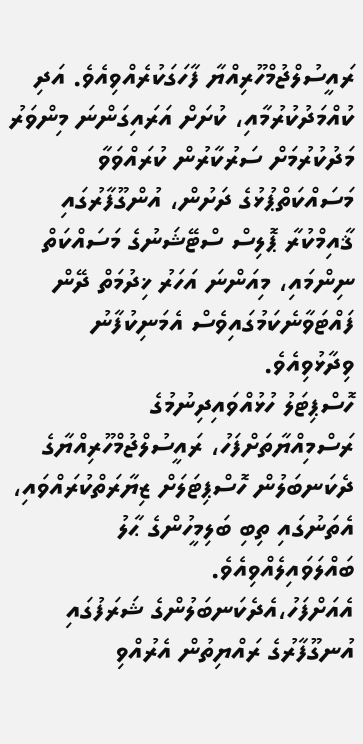ރައީސުލްޖުމްހޫރިއްޔާ ފާހަގަކުރެއްވިއެވެ. އަދި ކުއްމަދުކުރުމާއި، ކުށަށް އަރައިގަންނަ މިންވަރު މަދުކުރުމަށް ސަރުކާރުން ކުރައްވަވާ މަސައްކަތްޕުޅުގެ ދަށުން، އުންގޫފާރުގައި ޤާއިމްކުރާ ޕޮލިސް ސްޓޭޝަނުގެ މަސައްކަތް ނިންމައި، މިއަންނަ އަހަރު ޚިދުމަތް ދޭން ފައްޓަވާނެކަމުގައިވެސް އެމަނިކުފާނު ވިދާޅުވިއެވެ.
ހޮސްޕިޓަލު ހުޅުއްވައިދިނުމުގެ ރަސްމިއްޔާތަށްފަހު، ރައީސުލްޖުމްހޫރިއްޔާގެ ދެކަނބަލުން ހޮސްޕިޓަލަށް ޒިޔާރަތްކުރައްވައި، އެތަނުގައި ތިބި ބަލިމީހުންގެ ޙާލު ބައްލަވައިލެއްވިއެވެ. އެއަށްފަހު،އެދެކަނބަލުންގެ ޝަރަފުގައި އުނގޫފާރުގެ ރައްޔިތުން އެރުއްވި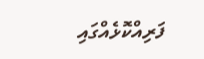ފަރިއްކޮޅެއްގައި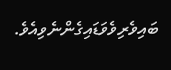ބައިވެރިވެވަޑައިގެންނެވިއެވެ.